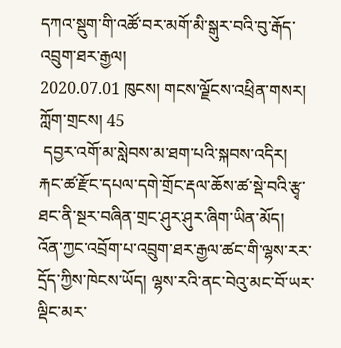དཀའ་སྡུག་གི་འཚོ་བར་མགོ་མི་སྒུར་བའི་བུ་རྒོད་འབྲུག་ཐར་རྒྱལ།
2020.07.01 ཁུངས། གངས་ལྗོངས་འཕྲིན་གསར། ཀློག་གྲངས། 45
 དབྱར་འགོ་མ་སླེབས་མ་ཐག་པའི་སྐབས་འདིར། རྐང་ཚ་རྫོང་དཔལ་དགེ་གྲོང་རྡལ་ཆོས་ཚ་སྡེ་བའི་རྩྭ་ཐང་ནི་སྔར་བཞིན་གྲང་ཤུར་ཤུར་ཞིག་ཡིན་མོད། འོན་ཀྱང་འབྲོག་པ་འབྲུག་ཐར་རྒྱལ་ཚང་གི་ལྷས་རར་དྲོད་ཀྱིས་ཁེངས་ཡོད། ལྷས་རའི་ནང་བེའུ་མང་བོ་ཡར་ལྡིང་མར་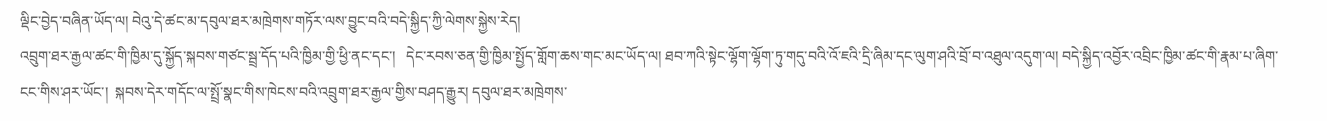ལྡིང་བྱེད་བཞིན་ཡོད་ལ། བེའུ་དེ་ཚང་མ་དབུལ་ཐར་མཁྲེགས་གཏོར་ལས་བྱུང་བའི་བདེ་སྐྱིད་ཀྱི་ལེགས་སྐྱེས་རེད།
འབྲུག་ཐར་རྒྱལ་ཚང་གི་ཁྱིམ་དུ་སྐྱོད་སྐབས་གཙང་སྦྲ་དོད་པའི་ཁྱིམ་གྱི་ཕྱི་ནང་དང་།   དེང་རབས་ཅན་གྱི་ཁྱིམ་སྤྱོད་གློག་ཆས་གང་མང་ཡོད་ལ། ཐབ་ཀའི་སྟེང་ལྷོག་ལྷོག་ཏུ་གདུ་བའི་འོ་ཇའི་དྲི་ཞིམ་དང་ལུག་ཤའི་བྲོ་བ་འཐུལ་འདུག་ལ། བདེ་སྐྱིད་འབྱོར་འབྲིང་ཁྱིམ་ཚང་གི་རྣམ་པ་ཞིག་ངང་གིས་ཤར་ཡོང་།  སྐབས་དེར་གདོང་ལ་སྤྲོ་སྣང་གིས་ཁེངས་བའི་འབྲུག་ཐར་རྒྱལ་གྱིས་བཤད་རྒྱུར། དབུལ་ཐར་མཁྲེགས་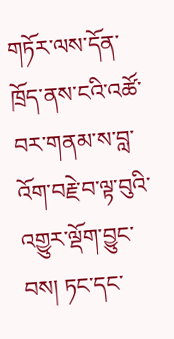གཏོར་ལས་དོན་ཁྲོད་ནས་ངའི་འཚོ་བར་གནམ་ས་བླ་འོག་བརྗེ་བ་ལྟ་བུའི་འགྱུར་ལྡོག་བྱུང་བས། ཏང་དང་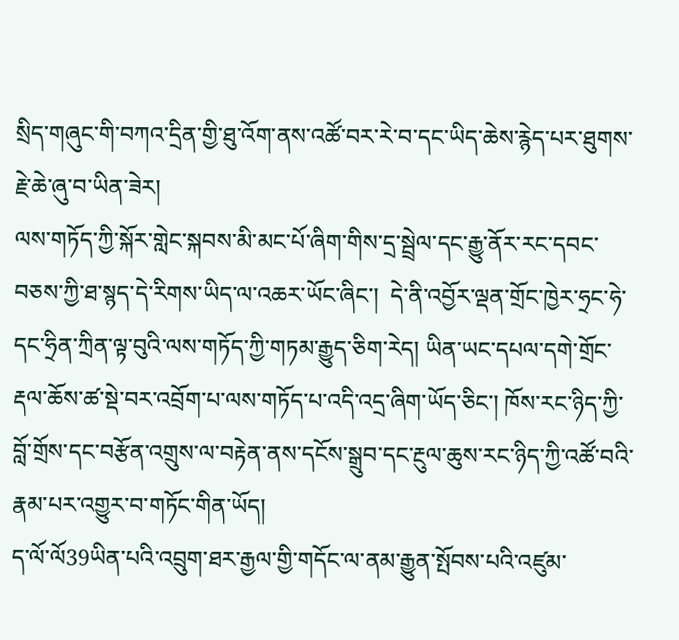སྲིད་གཞུང་གི་བཀའ་དྲིན་གྱི་ཐུ་འོག་ནས་འཚོ་བར་རེ་བ་དང་ཡིད་ཆེས་རྙེད་པར་ཐུགས་རྗེ་ཆེ་ཞུ་བ་ཡིན་ཟེར།
ལས་གཏོད་ཀྱི་སྐོར་གླེང་སྐབས་མི་མང་པོ་ཞིག་གིས་དྲ་སྦྲེལ་དང་རྒྱུ་ནོར་རང་དབང་བཅས་ཀྱི་ཐ་སྙད་དེ་རིགས་ཡིད་ལ་འཆར་ཡོང་ཞིང་།  དེ་ནི་འབྱོར་ལྡན་གྲོང་ཁྱེར་ཧྲང་ཧེ་དང་ཧྲིན་ཀྲིན་ལྟ་བུའི་ལས་གཏོད་ཀྱི་གཏམ་རྒྱུད་ཅིག་རེད། ཡིན་ཡང་དཔལ་དགེ་གྲོང་རྡལ་ཆོས་ཚ་སྡེ་བར་འབྲོག་པ་ལས་གཏོད་པ་འདི་འདྲ་ཞིག་ཡོད་ཅིང་། ཁོས་རང་ཉིད་ཀྱི་བློ་གྲོས་དང་བརྩོན་འགྲུས་ལ་བརྟེན་ནས་དངོས་སྒྲུབ་དང་རྔུལ་ཆུས་རང་ཉིད་ཀྱི་འཚོ་བའི་རྣམ་པར་འགྱུར་བ་གཏོང་གིན་ཡོད།
ད་ལོ་ལོ39ཡིན་པའི་འབྲུག་ཐར་རྒྱལ་གྱི་གདོང་ལ་ནམ་རྒྱུན་སྤོབས་པའི་འཛུམ་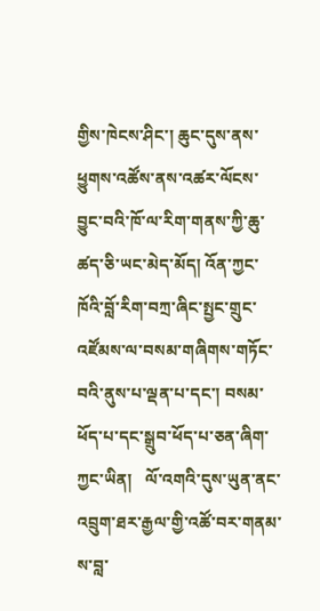གྱིས་ཁེངས་ཤིང་། ཆུང་དུས་ནས་ཕྱུགས་འཚོས་ནས་འཚར་ལོངས་བྱུང་བའི་ཁོ་ལ་རིག་གནས་ཀྱི་ཆུ་ཚད་ཅི་ཡང་མེད་མོད། འོན་ཀྱང་ཁོའི་བློ་རིག་བཀྲ་ཞིང་སྤྱང་གྲུང་འཛོམས་ལ་བསམ་གཞིགས་གཏོང་བའི་ནུས་པ་ལྡན་པ་དང་། བསམ་ཕོད་པ་དང་སྒྲུབ་ཕོད་པ་ཅན་ཞིག་ཀྱང་ཡིན།   ལོ་འགའི་དུས་ཡུན་ནང་འབྲུག་ཐར་རྒྱལ་གྱི་འཚོ་བར་གནམ་ས་བླ་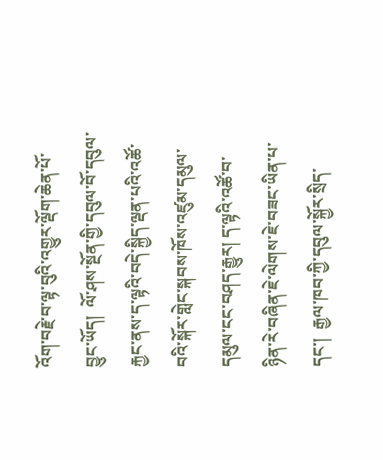འོག་བརྗེ་བ་ལྟ་བུའི་འགྱུར་ལྡོག་ཆེན་པོ་བྱུང་ཡོད།  ལོ་ཤས་སྔོན་གྱི་དབུལ་བོ་དབུལ་རྐྱང་ནས་ད་ལྟའི་བདེ་སྐྱིད་ལྡན་པའི་འཚོ་བའི་སྐོར་གླེང་སྐབས་ཁོས་འཛུམ་དམུལ་དམུལ་ངང་བཤད་རྒྱུར། ད་ལྟའི་འཚོ་བ་ཉིན་རེ་བཞིན་ཇེ་ལེགས་ཇེ་བཟང་ཡིན་པ་དང་།  རྒྱལ་ཁབ་ཀྱི་དབུལ་སྐྱོར་སྲིད་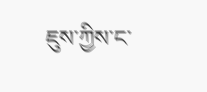ཇུས་ཀྱིས་ང་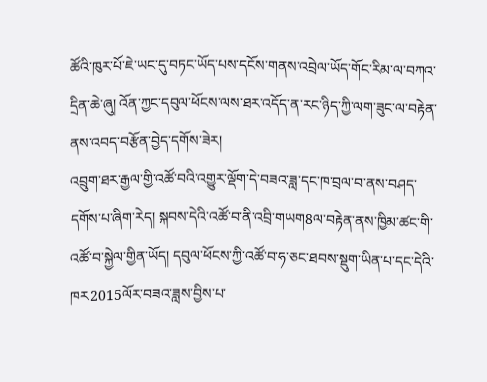ཚོའི་ཁུར་པོ་ཇེ་ཡང་དུ་བཏང་ཡོད་པས་དངོས་གནས་འབྲེལ་ཡོད་གོང་རིམ་ལ་བཀའ་དྲིན་ཆེ་ཞུ། འོན་ཀྱང་དབུལ་ཕོངས་ལས་ཐར་འདོད་ན་རང་ཉིད་ཀྱི་ལག་ཟུང་ལ་བརྟེན་ནས་འབད་བརྩོན་བྱེད་དགོས་ཟེར།
འབྲུག་ཐར་རྒྱལ་གྱི་འཚོ་བའི་འགྱུར་ལྡོག་དེ་བཟའ་ཟླ་དང་ཁ་བྲལ་བ་ནས་བཤད་དགོས་པ་ཞིག་རེད། སྐབས་དེའི་འཚོ་བ་ནི་འབྲི་གཡག8ལ་བརྟེན་ནས་ཁྱིམ་ཚང་གི་འཚོ་བ་སྐྱེལ་གྱིན་ཡོད། དབུལ་ཕོངས་ཀྱི་འཚོ་བ་ཧ་ཅང་ཐབས་སྡུག་ཡིན་པ་དང་དེའི་ཁར2015ལོར་བཟའ་ཟླས་བྱིས་པ་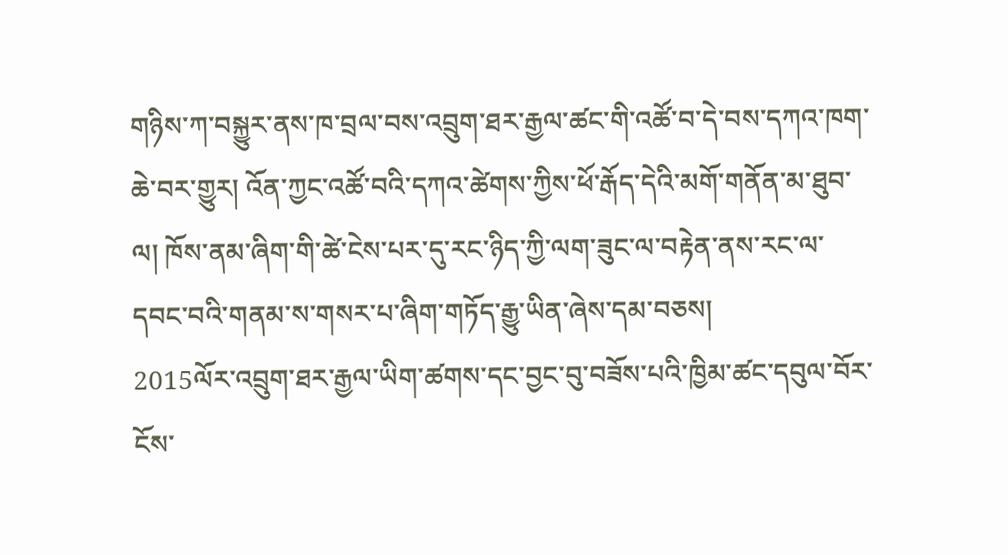གཉིས་ཀ་བསྐྱུར་ནས་ཁ་བྲལ་བས་འབྲུག་ཐར་རྒྱལ་ཚང་གི་འཚོ་བ་དེ་བས་དཀའ་ཁག་ཆེ་བར་གྱུར། འོན་ཀྱང་འཚོ་བའི་དཀའ་ཚེགས་ཀྱིས་ཕོ་རྒོད་དེའི་མགོ་གནོན་མ་ཐུབ་ལ། ཁོས་ནམ་ཞིག་གི་ཚེ་ངེས་པར་དུ་རང་ཉིད་ཀྱི་ལག་ཟུང་ལ་བརྟེན་ནས་རང་ལ་དབང་བའི་གནམ་ས་གསར་པ་ཞིག་གཏོད་རྒྱུ་ཡིན་ཞེས་དམ་བཅས།
2015ལོར་འབྲུག་ཐར་རྒྱལ་ཡིག་ཚགས་དང་བྱང་བུ་བཟོས་པའི་ཁྱིམ་ཚང་དབུལ་བོར་ངོས་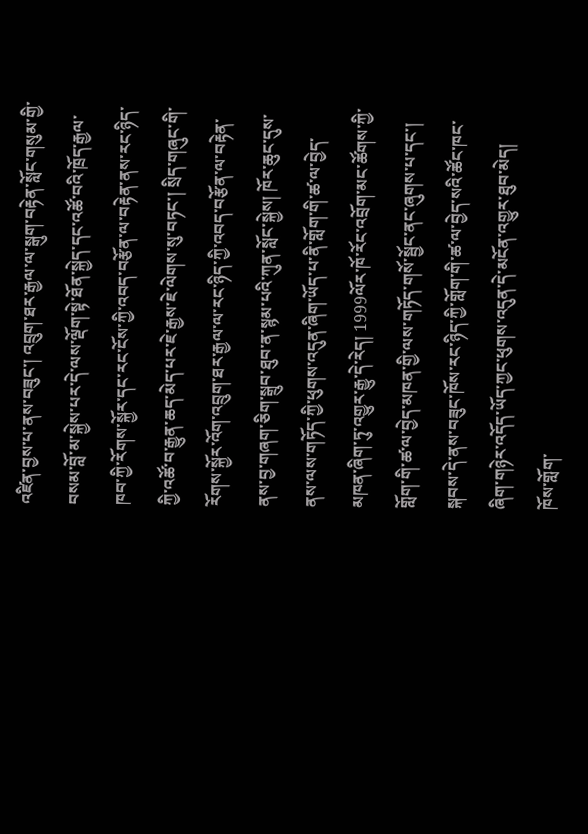འཛིན་བྱས་པ་ནས་བཟུང་། འབྲུག་ཐར་རྒྱལ་ལ་སྒུག་བརྟེན་སློང་གསུམ་གྱི་བསམ་བློ་མ་སྐྱེས་པར་དེ་ལས་ལྡོག་སྟེ་ཐོན་སྐྱེད་དང་འཚོ་བའི་ཁྲོད་རྒྱལ་ཁབ་ཀྱི་རོགས་སྐྱོར་དང་རང་ངོས་ཀྱི་འབད་བརྩོན་ལ་བརྟེན་ནས་རང་ཉིད་ཀྱི་འཚོ་བ་རྒྱུན་ཆད་མེད་པར་ཇེ་རྒྱས་ཇེ་ལེགས་སུ་བཏང་། སྲིད་གཞུང་གི་རོགས་སྐྱོར་འོག་འབྲུག་ཐར་རྒྱལ་ལ་རང་ཉིད་ཀྱི་འབད་བརྩོན་ལ་བརྟེན་ནས་བྱ་གཞག་ཅིག་སྒྲུབ་ཐུབ་ན་སྙམ་པའི་ཀུན་སློང་སྐྱེས། ཁོར་ཆུང་དུས་ནས་ལས་གཏོད་ཀྱི་ཕུགས་འདུན་ཞིག་ཡོད་པ་ནི་གློག་གི་ཚ་ལ་བྱེད་མཁན་ཞིག་ཏུ་འགྱུར་རྒྱུ་དེ་རེད། 1999ལོར་ཁོ་རོང་འབྲོག་མང་ཚོགས་ཀྱི་གློག་གི་ཚ་ལ་བྱེད་མཁན་གྱི་ལས་གཏོད་གསོ་སྦྱོང་ནང་ཞུགས་པ་དང་། སྐབས་དེ་ནས་བཟུང་ཁོས་རང་ཉིད་ཀྱི་གློག་གི་ཚ་ལ་བྱེད་སའི་ཚོང་ཁང་ཞིག་གཉེར་འདོད་ཡོད་ཀྱང་ཕུགས་འདུན་དེ་མངོན་འགྱུར་ཐུབ་མེད།   ཁོས་གློག་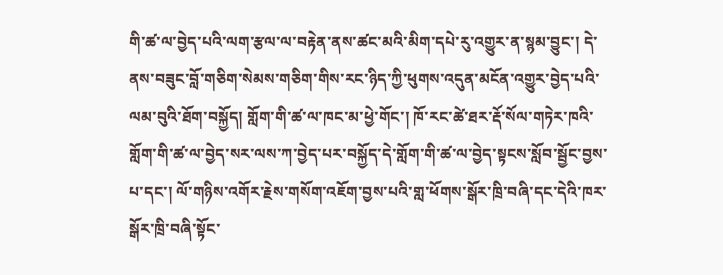གི་ཚ་ལ་བྱེད་པའི་ལག་རྩལ་ལ་བརྟེན་ནས་ཚང་མའི་མིག་དཔེ་རུ་འགྱུར་ན་སྙམ་བྱུང་། དེ་ནས་བཟུང་བློ་གཅིག་སེམས་གཅིག་གིས་རང་ཉིད་ཀྱི་ཕུགས་འདུན་མངོན་འགྱུར་བྱེད་པའི་ལམ་བུའི་ཐོག་བསྐྱོད། གློག་གི་ཚ་ལ་ཁང་མ་ཕྱེ་གོང་། ཁོ་རང་ཚེ་ཐར་རྡོ་སོལ་གཏེར་ཁའི་གློག་གི་ཚ་ལ་བྱེད་སར་ལས་ཀ་བྱེད་པར་བསྐྱོད་དེ་གློག་གི་ཚ་ལ་བྱེད་སྟངས་སློབ་སྦྱོང་བྱས་པ་དང་། ལོ་གཉིས་འགོར་རྗེས་གསོག་འཇོག་བྱས་པའི་གླ་ཕོགས་སྒོར་ཁྲི་བཞི་དང་དེའི་ཁར་སྒོར་ཁྲི་བཞི་སྟོང་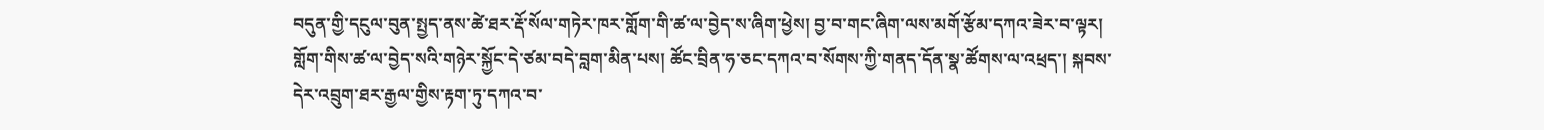བདུན་གྱི་དངུལ་བུན་སྤྱད་ནས་ཚེ་ཐར་རྡོ་སོལ་གཏེར་ཁར་གློག་གི་ཚ་ལ་བྱེད་ས་ཞིག་ཕྱེས། བྱ་བ་གང་ཞིག་ལས་མགོ་རྩོམ་དཀའ་ཟེར་བ་ལྟར། གློག་གིས་ཚ་ལ་བྱེད་སའི་གཉེར་སྐྱོང་དེ་ཙམ་བདེ་བླག་མིན་པས། ཚོང་བྲིན་ཧ་ཅང་དཀའ་བ་སོགས་ཀྱི་གནད་དོན་སྣ་ཚོགས་ལ་འཕྲད་། སྐབས་དེར་འབྲུག་ཐར་རྒྱལ་གྱིས་རྟག་ཏུ་དཀའ་བ་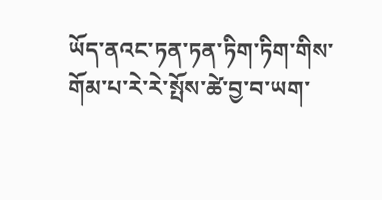ཡོད་ནའང་ཏན་ཏན་ཏིག་ཏིག་གིས་གོམ་པ་རེ་རེ་སྤོས་ཚེ་བྱ་བ་ཡག་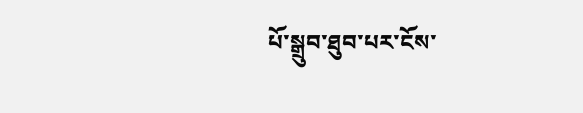པོ་སྒྲུབ་ཐུབ་པར་ངོས་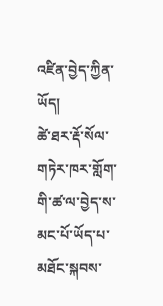འཛིན་བྱེད་ཀྱིན་ཡོད།
ཚེ་ཐར་རྡོ་སོལ་གཏེར་ཁར་གློག་གི་ཚ་ལ་བྱེད་ས་མང་པོ་ཡོད་པ་མཐོང་སྐབས་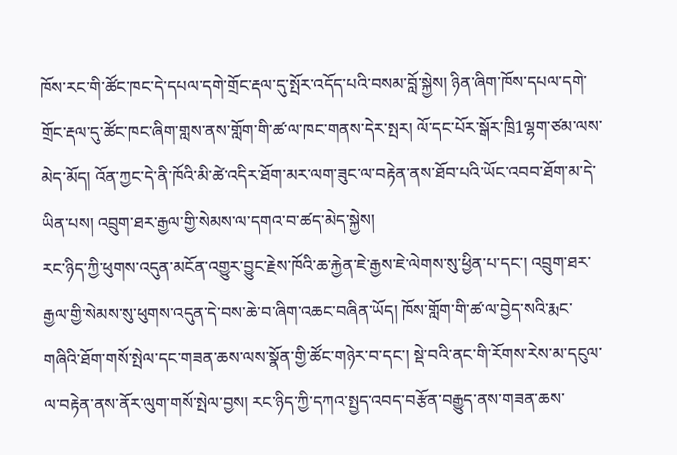ཁོས་རང་གི་ཚོང་ཁང་དེ་དཔལ་དགེ་གྲོང་རྡལ་དུ་སྤོར་འདོད་པའི་བསམ་བློ་སྐྱེས། ཉིན་ཞིག་ཁོས་དཔལ་དགེ་གྲོང་རྡལ་དུ་ཚོང་ཁང་ཞིག་གླས་ནས་གློག་གི་ཚ་ལ་ཁང་གནས་དེར་སྤར། ལོ་དང་པོར་སྒོར་ཁྲི1ལྷག་ཙམ་ལས་མེད་མོད། འོན་ཀྱང་དེ་ནི་ཁོའི་མི་ཚེ་འདིར་ཐོག་མར་ལག་ཟུང་ལ་བརྟེན་ནས་ཐོབ་པའི་ཡོང་འབབ་ཐོག་མ་དེ་ཡིན་པས། འབྲུག་ཐར་རྒྱལ་གྱི་སེམས་ལ་དགའ་བ་ཚད་མེད་སྐྱེས།
རང་ཉིད་ཀྱི་ཕུགས་འདུན་མངོན་འགྱུར་བྱུང་རྗེས་ཁོའི་ཆ་རྐྱེན་ཇེ་རྒྱས་ཇེ་ལེགས་སུ་ཕྱིན་པ་དང་། འབྲུག་ཐར་རྒྱལ་གྱི་སེམས་སུ་ཕུགས་འདུན་དེ་བས་ཆེ་བ་ཞིག་འཆང་བཞིན་ཡོད། ཁོས་གློག་གི་ཚ་ལ་བྱེད་སའི་རྨང་གཞིའི་ཐོག་གསོ་སྤེལ་དང་གཟན་ཆས་ལས་སྣོན་གྱི་ཚོང་གཉེར་བ་དང་། སྡེ་བའི་ནང་གི་རོགས་རེས་མ་དངུལ་ལ་བརྟེན་ནས་ནོར་ལུག་གསོ་སྤེལ་བྱས། རང་ཉིད་ཀྱི་དཀའ་སྤྱད་འབད་བརྩོན་བརྒྱུད་ནས་གཟན་ཆས་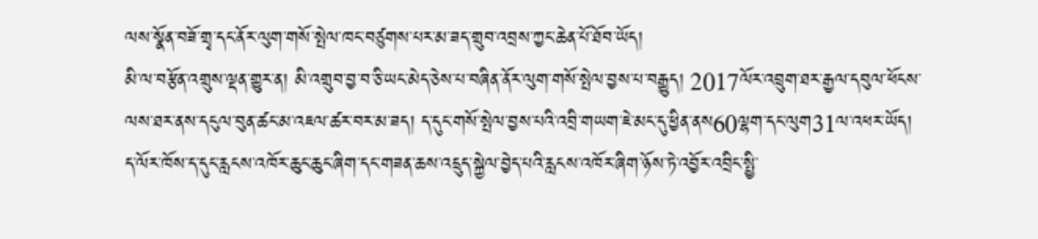ལས་སྣོན་བཟོ་གྲྭ་དང་ནོར་ལུག་གསོ་སྤེལ་ཁང་བཙུགས་པར་མ་ཟད་གྲུབ་འབྲས་ཀྱང་ཆེན་པོ་ཐོབ་ཡོད།
མི་ལ་བརྩོན་འགྲུས་ལྡན་གྱུར་ན། མི་འགྲུབ་བྱ་བ་ཅི་ཡང་མེད་ཅེས་པ་བཞིན་ནོར་ལུག་གསོ་སྤེལ་བྱས་པ་བརྒྱུད། 2017ལོར་འབྲུག་ཐར་རྒྱལ་དབུལ་ཕོངས་ལས་ཐར་ནས་དངུལ་བུན་ཚང་མ་འཇལ་ཚར་བར་མ་ཟད། ད་དུང་གསོ་སྤེལ་བྱས་པའི་འབྲི་གཡག་ཇེ་མང་དུ་ཕྱིན་ནས60ལྷག་དང་ལུག31ལ་འཕར་ཡོད།  ད་ལོར་ཁོས་ད་དུང་རླངས་འཁོར་ཆུང་ཆུང་ཞིག་དང་གཟན་ཆས་འདྲུད་སྐྱེལ་བྱེད་པའི་རླངས་འཁོར་ཞིག་ཉོས་ཏེ་འབྱོར་འབྲིང་སྤྱི་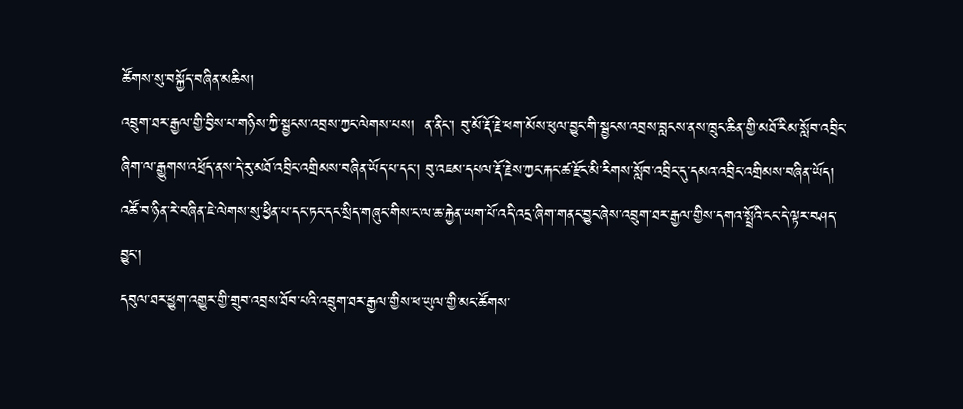ཚོགས་སུ་བསྐྱོད་བཞིན་མཆིས།
འབྲུག་ཐར་རྒྱལ་གྱི་བྱིས་པ་གཉིས་ཀྱི་སྦྱངས་འབྲས་ཀྱང་ལེགས་པས།  ན་ནིང་། བུ་མོ་རྡོ་རྗེ་ཕག་མོས་ཕུལ་བྱུང་གི་སྦྱངས་འབྲས་བླངས་ནས་ཁྲུང་ཆིན་གྱི་མཐོ་རིམ་སློབ་འབྲིང་ཞིག་ལ་རྒྱུགས་འཕྲོད་ནས་དེ་རུ་མཐོ་འབྲིང་འགྲིམས་བཞིན་ཡོད་པ་དང་། བུ་འཇམ་དཔལ་རྡོ་རྗེས་ཀྱང་རྐང་ཚ་རྫོང་མི་རིགས་སློབ་འབྲིང་དུ་དམའ་འབྲིང་འགྲིམས་བཞིན་ཡོད། འཚོ་བ་ཉིན་རེ་བཞིན་ཇེ་ལེགས་སུ་ཕྱིན་པ་དང་ཏང་དང་སྲིད་གཞུང་གིས་ང་ལ་ཆ་རྐྱེན་ཡག་པོ་འདི་འདྲ་ཞིག་གནང་བྱུང་ཞེས་འབྲུག་ཐར་རྒྱལ་གྱིས་དགའ་སྤྲོའི་ངང་དེ་ལྟར་བཤད་བྱུང་།
དབུལ་ཐར་ཕྱུག་འགྱུར་གྱི་གྲུབ་འབྲས་ཐོབ་པའི་འབྲུག་ཐར་རྒྱལ་གྱིས་ཕ་ཡུལ་གྱི་མང་ཚོགས་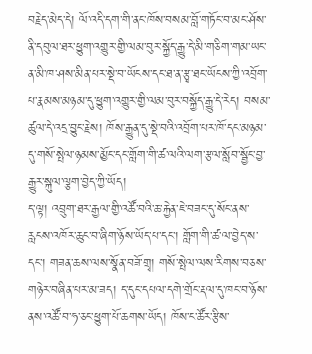བརྗེད་མེད་དེ། ལོ་འདི་དག་གི་ནང་ཁོས་བསམ་བློ་གཏོང་བ་མང་ཤོས་ནི་དབུལ་ཐར་ཕྱུག་འགྱུར་གྱི་ལམ་བུར་སྐྱོད་རྒྱུ་དེ་མི་གཅིག་གམ་ཡང་ན་མི་ཁ་ཤས་མིན་པར་སྡེ་བ་ཡོངས་དང་ཐ་ན་རྩྭ་ཐང་ཡོངས་ཀྱི་འབྲོག་པ་རྣམས་མཉམ་དུ་ཕྱུག་འགྱུར་གྱི་ལམ་བུར་བསྐྱོད་རྒྱུ་དེ་རེད། བསམ་ཚུལ་དེ་འདྲ་བྱུང་རྗེས། ཁོས་རྒྱུན་དུ་སྡེ་བའི་འབྲོག་པར་ཁོ་དང་མཉམ་དུ་གསོ་སྤེལ་ཉམས་མྱོང་དང་གློག་གི་ཚ་ལའི་ལག་རྩལ་སློབ་སྦྱོང་བྱ་རྒྱུར་སྐུལ་ལྕག་བྱེད་ཀྱི་ཡོད།
ད་ལྟ། འབྲུག་ཐར་རྒྱལ་གྱི་འཚོ་བའི་ཆ་རྐྱེན་ཇེ་བཟང་དུ་སོང་ནས་རླངས་འཁོར་ཆུང་བ་ཞིག་ཉོས་ཡོད་པ་དང་། གློག་གི་ཚ་ལ་བྱེད་ས་དང་། གཟན་ཆས་ལས་སྣོན་བཟོ་གྲྭ། གསོ་སྤེལ་ལས་རིགས་བཅས་གཉེར་བཞིན་པར་མ་ཟད། ད་དུང་དཔལ་དགེ་གྲོང་རྡལ་དུ་ཁང་བ་ཉོས་ནས་འཚོ་བ་ཧ་ཅང་ཕྱུག་པོ་ཆགས་ཡོད། ཁོས་ང་ཚོར་རྩིས་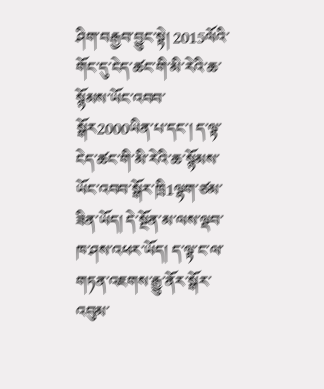ཤིག་བརྒྱབ་བྱུང་སྟེ། 2015ལོའི་གོང་དུ་ངེད་ཚང་གི་མི་རེའི་ཆ་སྙོམས་ཡོང་འབབ་སྒོར2000ཡིན་པ་དང་། ད་ལྟ་ངེད་ཚང་གི་མི་རེའི་ཆ་སྙོམས་ཡོང་འབབ་སྒོར་ཁྲི1ལྷག་ཙམ་ཟིན་ཡོད། དེ་སྔོན་མ་ལས་ལྡབ་ཁ་ཤས་འཕར་ཡོད། ད་ལྟ་ང་ལ་གཏན་འཇགས་རྒྱུ་ནོར་སྒོར་འབུམ་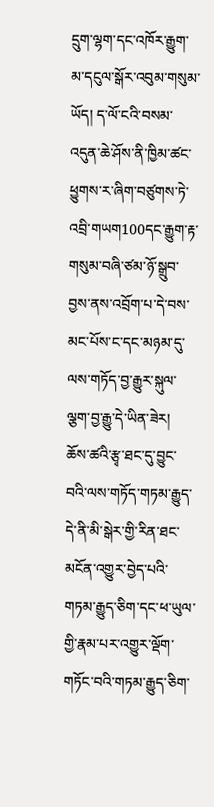དྲུག་ལྷག་དང་འཁོར་རྒྱུག་མ་དངུལ་སྒོར་འབུམ་གསུམ་ཡོད། ད་ལོ་ངའི་བསམ་འདུན་ཆེ་ཤོས་ནི་ཁྱིམ་ཚང་ཕྱུགས་ར་ཞིག་བཙུགས་ཏེ་འབྲི་གཡག100དང་རྒྱུག་རྟ་གསུམ་བཞི་ཙམ་ཉོ་སྒྲུབ་བྱས་ནས་འབྲོག་པ་དེ་བས་མང་པོས་ང་དང་མཉམ་དུ་ལས་གཏོད་བྱ་རྒྱུར་སྐུལ་ལྕག་བྱ་རྒྱུ་དེ་ཡིན་ཟེར།
ཆོས་ཚའི་རྩྭ་ཐང་དུ་བྱུང་བའི་ལས་གཏོད་གཏམ་རྒྱུད་དེ་ནི་མི་སྒེར་གྱི་རིན་ཐང་མངོན་འགྱུར་བྱེད་པའི་གཏམ་རྒྱུད་ཅིག་དང་ཕ་ཡུལ་གྱི་རྣམ་པར་འགྱུར་ལྡོག་གཏོང་བའི་གཏམ་རྒྱུད་ཅིག་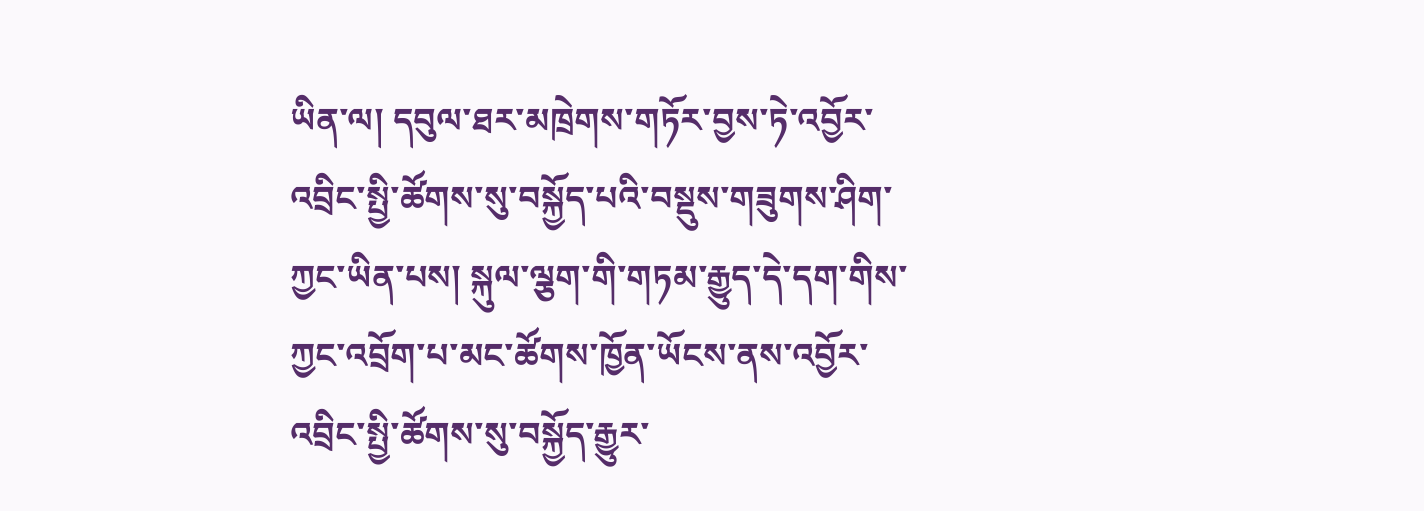ཡིན་ལ། དབུལ་ཐར་མཁྲེགས་གཏོར་བྱས་ཏེ་འབྱོར་འབྲིང་སྤྱི་ཚོགས་སུ་བསྐྱོད་པའི་བསྡུས་གཟུགས་ཤིག་ཀྱང་ཡིན་པས། སྐུལ་ལྕག་གི་གཏམ་རྒྱུད་དེ་དག་གིས་ཀྱང་འབྲོག་པ་མང་ཚོགས་ཁྱོན་ཡོངས་ནས་འབྱོར་འབྲིང་སྤྱི་ཚོགས་སུ་བསྐྱོད་རྒྱུར་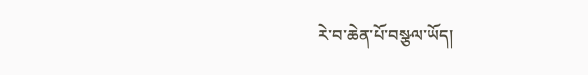རེ་བ་ཆེན་པོ་བསྩལ་ཡོད།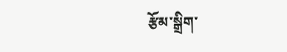རྩོམ་སྒྲིག་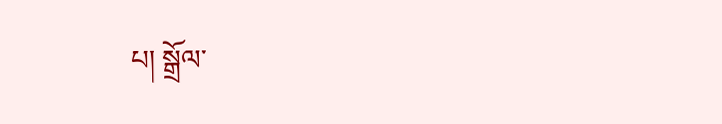པ། སྒྲོལ་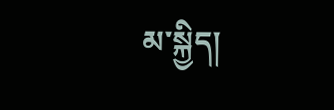མ་སྐྱིད།